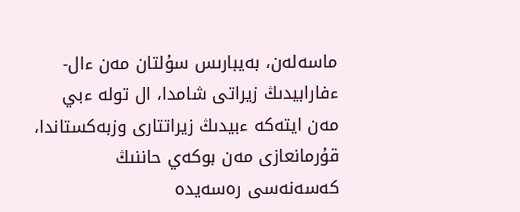ماسەلەن، بەيبارىس سۇلتان مەن ءال-ءفارابيدىڭ زيراتى شامدا، ال تولە ءبي مەن ايتەكە ءبيدىڭ زيراتتارى وزبەكستاندا، قۇرمانعازى مەن بوكەي حاننىڭ كەسەنەسى رەسەيدە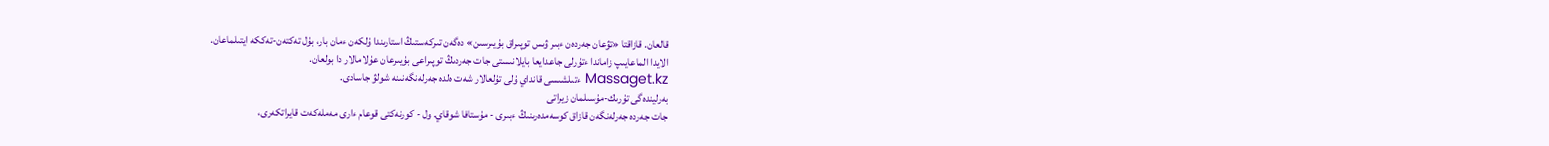قالعان. قازاقتا «تۋعان جەردەن ءبىر ۋىس توپىراق بۇيىرسىن» دەگەن تىركەستىڭ استارىندا ۇلكەن ءمان بار، بۇل تەكتەن-تەككە ايتىلماعان.
الايدا الماعايىپ زاماندا ءتۇرلى جاعدايعا بايلانىستى جات جەردىڭ توپىراعى بۇيىرعان عۇلامالار دا بولعان.
Massaget.kz ءتىلشىسى قانداي ۇلى تۇلعالار شەت ەلدە جەرلەنگەنىنە شولۋ جاسادى.
بەرليندەگى تۇرىك-مۇسىلمان زيراتى
جات جەردە جەرلەنگەن قازاق كوسەمدەرىنىڭ ءبىرى - مۇستافا شوقاي. ول - كورنەكتى قوعام ءارى مەملەكەت قايراتكەرى،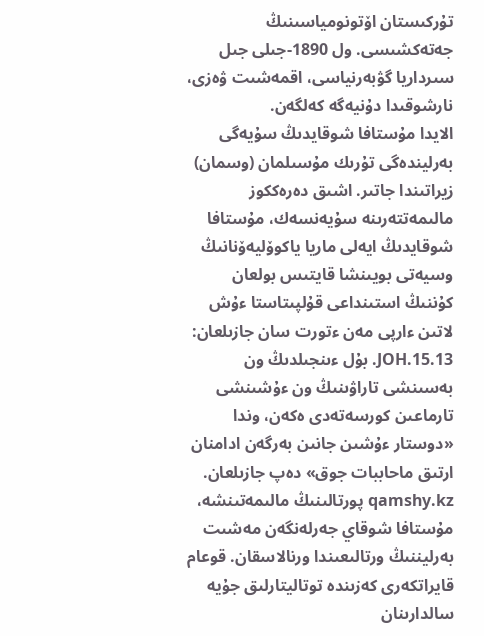تۇركىستان اۆتونومياسىنىڭ جەتەكشىسى. ول 1890-جىلى جىل سىرداريا گۋبەرنياسى، اقمەشىت ۋەزى، نارشوقىدا دۇنيەگە كەلگەن.
الايدا مۇستافا شوقايدىڭ سۇيەگى بەرليندەگى تۇرىك مۇسىلمان (وسمان) زيراتىندا جاتىر. اشىق دەرەككوز مالىمەتتەرىنە سۇيەنسەك، مۇستافا شوقايدىڭ ايەلى ماريا ياكوۆليەۆنانىڭ وسيەتى بويىنشا قايتىس بولعان كۇننىڭ استىنداعى قۇلپىتاستا ءۇش لاتىن ءارپى مەن ءتورت سان جازىلعان: JOH.15.13. بۇل ءىنجىلدىڭ ون بەسىنشى تاراۋىنىڭ ون ءۇشىنشى تارماعىن كورسەتەدى ەكەن، وندا «دوستار ءۇشىن جانىن بەرگەن ادامنان ارتىق ماحاببات جوق» دەپ جازىلعان.
qamshy.kz پورتالىنىڭ مالىمەتىنشە، مۇستافا شوقاي جەرلەنگەن مەشىت بەرليننىڭ ورتالىعىندا ورنالاسقان. قوعام قايراتكەرى كەزىندە توتاليتارلىق جۇيە سالدارىنان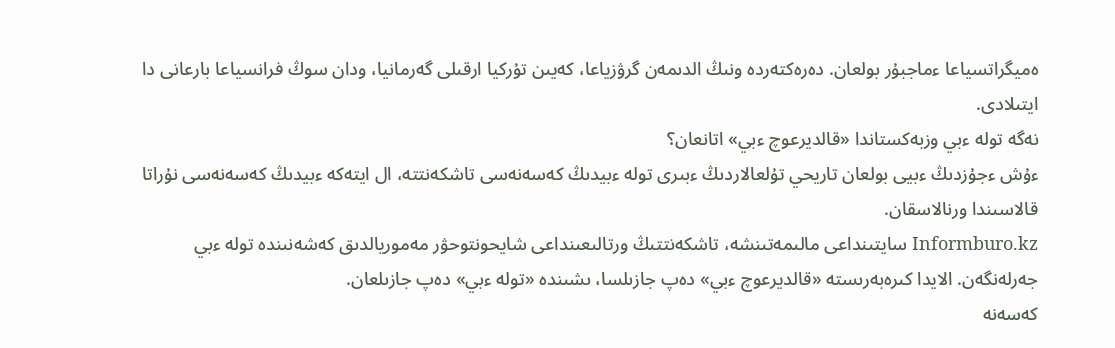ەميگراتسياعا ءماجبۇر بولعان. دەرەكتەردە ونىڭ الدىمەن گرۋزياعا، كەيىن تۇركيا ارقىلى گەرمانيا، ودان سوڭ فرانسياعا بارعانى دا ايتىلادى.
نەگە تولە ءبي وزبەكستاندا «قالديرعوچ ءبي» اتانعان؟
ءۇش ءجۇزدىڭ ءبيى بولعان تاريحي تۇلعالاردىڭ ءبىرى تولە ءبيدىڭ كەسەنەسى تاشكەنتتە، ال ايتەكە ءبيدىڭ كەسەنەسى نۇراتا قالاسىندا ورنالاسقان.
Informburo.kz سايتىنداعى مالىمەتىنشە، تاشكەنتتىڭ ورتالىعىنداعى شايحونتوحۋر مەموريالدىق كەشەنىندە تولە ءبي جەرلەنگەن. الايدا كىرەبەرىستە «قالديرعوچ ءبي» دەپ جازىلسا، ىشىندە «تولە ءبي» دەپ جازىلعان.
كەسەنە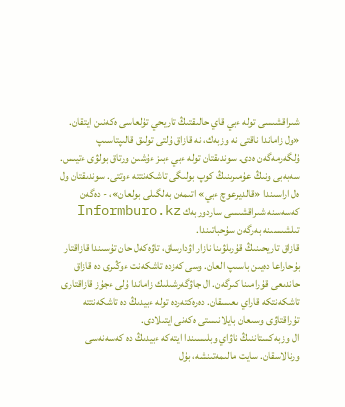شىراقشىسى تولە ءبي قاي حالىقتىڭ تاريحي تۇلعاسى ەكەنىن ايتقان.
«ول زاماندا ناقتى نە وزبەك، نە قازاق ۇلتى تولىق قالىپتاسىپ ۇلگەرمەگەن ەدى. سوندىقتان تولە ءبي ءبىز ءۇشىن ورتاق بولۋى ءتيىس. سەبەبى ونىڭ عۇمىرىنىڭ كوپ بولىگى تاشكەنتتە ءوتتى. سوندىقتان ول ەل اراسىندا «قالديرعوچ ءبي» اتىمەن بەلگىلى بولعان»، - دەگەن كەسەسنە شىراقشىسى ساردوربەك Informburo.kz تىلشىسىنە بەرگەن سۇحباتىندا.
قازاق تاريحىنىڭ قۇرىلۋىنا نازار اۋدارساق، تاۋەكەل حان تۇسىندا قازاقتار بۇحاراعا دەيىن باسىپ العان. وسى كەزدە تاشكەنت ءوڭىرى دە قازاق حاندىعى قۇرامىنا كىرگەن. ال جاۋگەرشىلىك زاماندا ۇلى ءجۇز قازاقتارى تاشكەنتكە قاراي ىعىسقان. دەرەكتەردە تولە ءبيدىڭ دە تاشكەنتتە تۇراقتاۋى وسىعان بايلانىستى ەكەنى ايتىلادى.
ال وزبەكستاننىڭ ناۋاي وبلىسىندا ايتەكە ءبيدىڭ دە كەسەنەسى ورنالاسقان. سايت مالىمەتىنشە، بۇل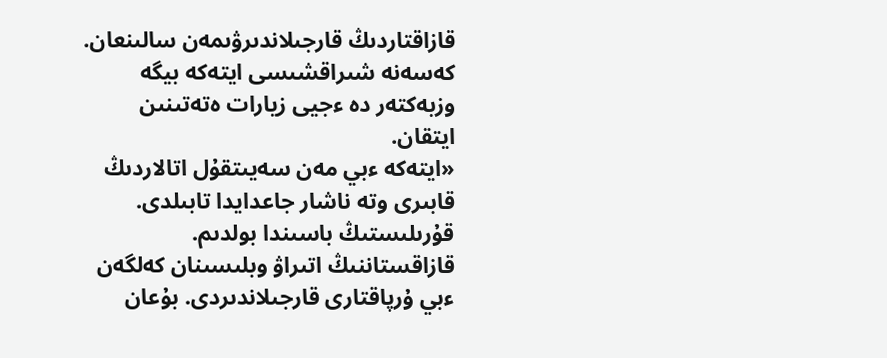قازاقتاردىڭ قارجىلاندىرۋىمەن سالىنعان. كەسەنە شىراقشىسى ايتەكە بيگە وزبەكتەر دە ءجيى زيارات ەتەتىنىن ايتقان.
«ايتەكە ءبي مەن سەيىتقۇل اتالاردىڭ قابىرى وتە ناشار جاعدايدا تابىلدى. قۇرىلىستىڭ باسىندا بولدىم. قازاقستاننىڭ اتىراۋ وبلىسىنان كەلگەن ءبي ۇرپاقتارى قارجىلاندىردى. بۇعان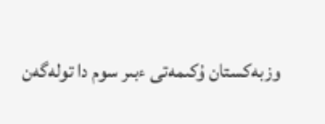وزبەكستان ۇكىمەتى ءبىر سوم دا تولەگەن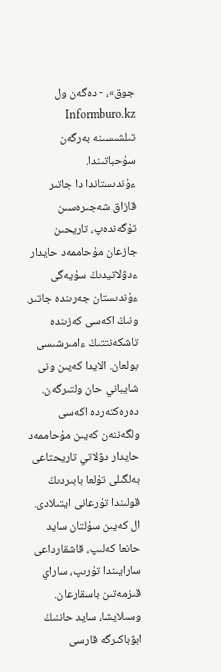جوق»، - دەگەن ول Informburo.kz تىلشىسىنە بەرگەن سۇحباتىندا.
ءۇندىستاندا دا جاتىر
قازاق شەجىرەسىن تۇگەندەپ، تاريحىن جازعان مۇحاممەد حايدار ءدۋلاتيدىڭ سۇيەگى ءۇندىستان جەرىندە جاتىر. ونىڭ اكەسى كەزىندە تاشكەنتتىڭ ءامىرشىسى بولعان. الايدا كەيىن ونى شايباني حان ولتىرگەن. دەرەكتەردە اكەسى ولگەننەن كەيىن مۇحاممەد حايدار دۋلاتي تاريحتاعى بەلگىلى تۇلعا بابىردىڭ قولىندا تۇرعانى ايتىلادى. ال كەيىن سۇلتان سايد حانعا كەلىپ، قاشقارداعى سارايىندا تۇرىپ، ساراي قىزمەتىن باسقارعان. وسىلايشا، سايد حاننىڭ ابۋباكىرگە قارسى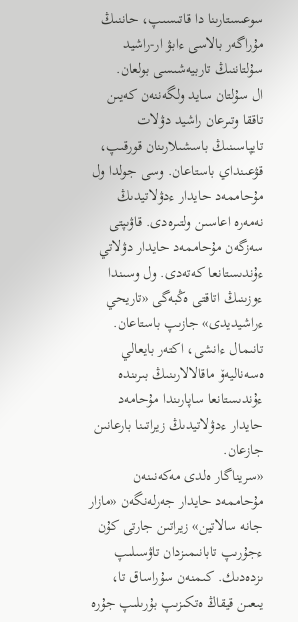سوعىستارىنا دا قاتىسىپ، حاننىڭ مۇراگەر بالاسى ءابۋ ار-راشيد سۇلتاننىڭ تاربيەشىسى بولعان.
ال سۇلتان سايد ولگەننەن كەيىن تاققا وتىرعان راشيد دۋلات تايپاسىنىڭ باسشىلارىنان قورقىپ، قۋعىنداي باستاعان. وسى جولدا ول مۇحاممەد حايدار ءدۋلاتيدىڭ نەمەرە اعاسىن ولتىرەدى. قاۋىپتى سەزگەن مۇحاممەد حايدار دۋلاتي ءۇندىستانعا كەتەدى. ول وسىندا ءوزىنىڭ اتاقتى ەڭبەگى «تاريحي ءراشيديدى» جازىپ باستاعان.
تانىمال ءانشى، اكتەر بايعالي ەسەناليەۆ ماقالالارىنىڭ بىرىندە ءۇندىستانعا ساپارىندا مۇحامەد حايدار ءدۋلاتيدىڭ زيراتىنا بارعانىن جازعان.
«سريناگار ەلدى مەكەنىنەن مۇحاممەد حايدار جەرلەنگەن «مازار جانە سالاتين» زيراتىن جارتى كۇن ءجۇرىپ تابانىمىزدان تاۋسىلىپ ىزدەدىك. كىمنەن سۇراساق تا، يىعىن قيقاڭ ەتكىزىپ بۇرىلىپ جۇرە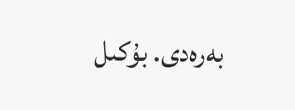بەرەدى. بۇكىل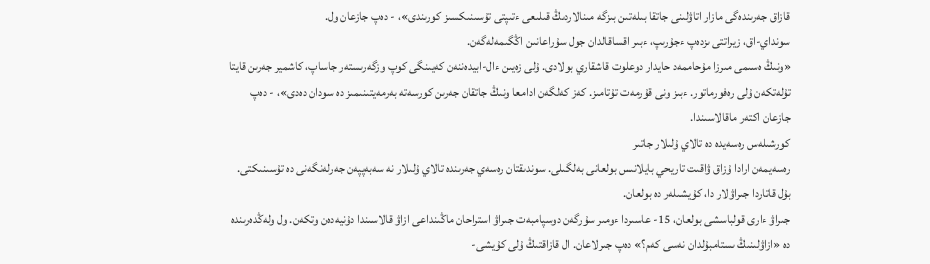قازاق جەرىندەگى مازار اتاۋلىنى جاتقا بىلەتىن بىزگە مىنالاردىڭ قىلىعى ءتىپتى تۇسىنىكسىز كورىندى»، - دەپ جازعان ول.
سونداي-اق، زيراتتى ىزدەپ ءجۇرىپ، ءبىر اقساقالدان جول سۇراعانىن اڭگىمەلەگەن.
«ونىڭ ەسىمى مىرزا مۇحاممەد حايدار دوعلوت قاشقاري بولادى. ۇلى زەيىن ءال-ابيدەننەن كەيىنگى كوپ وزگەرىستەر جاساپ، كاشمير جەرىن قايتا تۇلەتكەن ۇلى رەفورماتور. ءبىز ونى قۇرمەت تۇتامىز. كەز كەلگەن ادامعا ونىڭ جاتقان جەرىن كورسەتە بەرمەيتىنىمىز دە سودان دەدى»، - دەپ جازعان اكتەر ماقالاسىندا.
كورشىلەس رەسەيدە دە تالاي ۇلىلار جاتىر
رەسەيمەن ارادا ۇزاق ۋاقىت تاريحي بايلانىس بولعانى بەلگىلى. سوندىقتان رەسەي جەرىندە تالاي ۇلىلار نە سەبەپپەن جەرلەنگەنى دە تۇسىنىكتى. بۇل قاتاردا جىراۋلار دا، كۇيشىلەر دە بولعان.
جىراۋ ءارى قولباسشى بولعان، 15- عاسىردا ءومىر سۇرگەن دوسپامبەت جىراۋ استراحان ماڭىنداعى ازاۋ قالاسىندا دۇنيەدەن وتكەن. ول ولەڭدەرىندە دە «ازاۋلىنىڭ ىستامبۇلدان نەسى كەم؟» دەپ جىرلاعان. ال قازاقتىڭ ۇلى كۇيشى-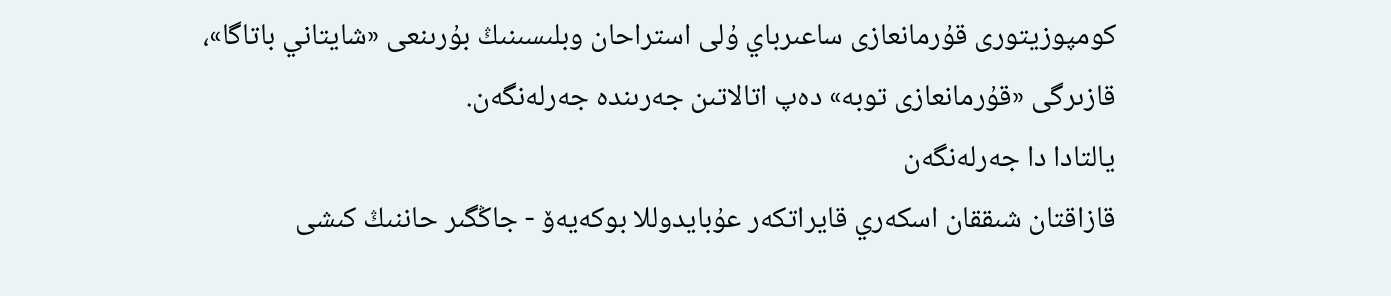كومپوزيتورى قۇرمانعازى ساعىرباي ۇلى استراحان وبلىسىنىڭ بۇرىنعى «شايتاني باتاگا»، قازىرگى «قۇرمانعازى توبە» دەپ اتالاتىن جەرىندە جەرلەنگەن.
يالتادا دا جەرلەنگەن
قازاقتان شىققان اسكەري قايراتكەر عۇبايدوللا بوكەيەۆ - جاڭگىر حاننىڭ كىشى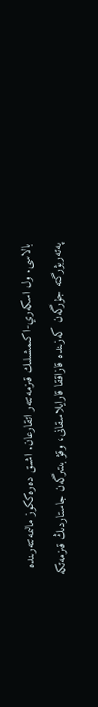بالاسى. ول اسكەري-اكىمشىلىك قىزمەتتەر اتقارعان. اشىق دەرەككوز مالىمەتتەرىندە پەتەربۋرگتە جۇرگەن كەزىندە قازاققا قارايلاسقانى، وقۋ بىتىرگەن جاستاردىڭ قىزمەتكە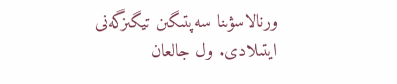ورنالاسۋىنا سەپتىگىن تيگىزگەنى ايتىلادى. ول جالعان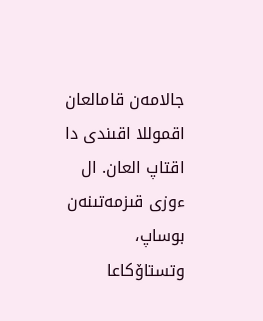جالامەن قامالعان اقموللا اقىندى دا اقتاپ العان. ال ءوزى قىزمەتىنەن بوساپ، وتستاۆكاعا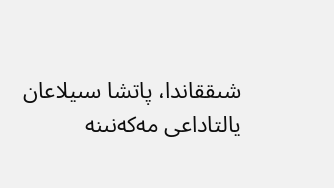شىققاندا، پاتشا سىيلاعان يالتاداعى مەكەنىنە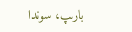بارىپ، سوندا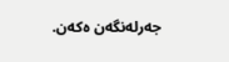جەرلەنگەن ەكەن.